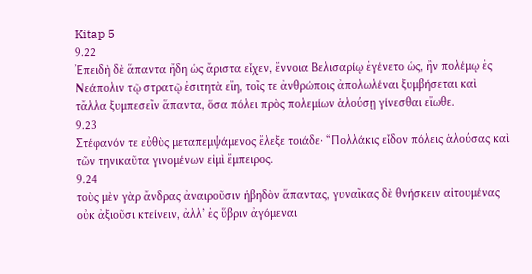Kitap 5
9.22
Ἐπειδὴ δὲ ἅπαντα ἤδη ὡς ἄριστα εἶχεν, ἔννοια Βελισαρίῳ ἐγένετο ὡς, ἢν πολέμῳ ἐς Νεάπολιν τῷ στρατῷ ἐσιτητὰ εἴη, τοῖς τε ἀνθρώποις ἀπολωλέναι ξυμβήσεται καὶ τἄλλα ξυμπεσεῖν ἅπαντα, ὅσα πόλει πρὸς πολεμίων ἁλούσῃ γίνεσθαι εἴωθε.
9.23
Στέφανόν τε εὐθὺς μεταπεμψάμενος ἔλεξε τοιάδε· “Πολλάκις εἶδον πόλεις ἁλούσας καὶ τῶν τηνικαῦτα γινομένων εἰμὶ ἔμπειρος.
9.24
τοὺς μὲν γὰρ ἄνδρας ἀναιροῦσιν ἡβηδὸν ἅπαντας, γυναῖκας δὲ θνήσκειν αἰτουμένας οὐκ ἀξιοῦσι κτείνειν, ἀλλ’ ἐς ὕβριν ἀγόμεναι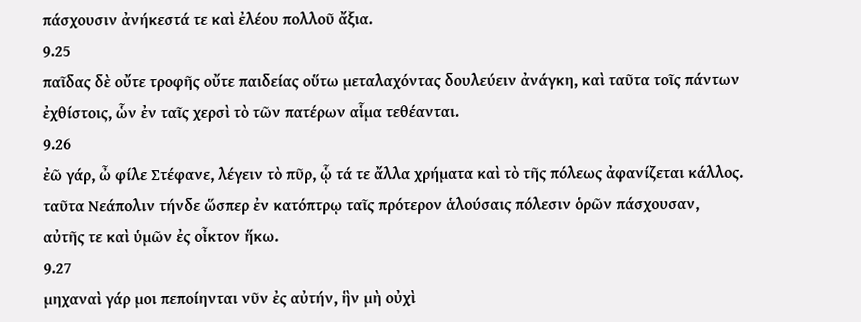πάσχουσιν ἀνήκεστά τε καὶ ἐλέου πολλοῦ ἄξια.
9.25
παῖδας δὲ οὔτε τροφῆς οὔτε παιδείας οὕτω μεταλαχόντας δουλεύειν ἀνάγκη, καὶ ταῦτα τοῖς πάντων ἐχθίστοις, ὧν ἐν ταῖς χερσὶ τὸ τῶν πατέρων αἷμα τεθέανται.
9.26
ἐῶ γάρ, ὦ φίλε Στέφανε, λέγειν τὸ πῦρ, ᾧ τά τε ἄλλα χρήματα καὶ τὸ τῆς πόλεως ἀφανίζεται κάλλος. ταῦτα Νεάπολιν τήνδε ὥσπερ ἐν κατόπτρῳ ταῖς πρότερον ἁλούσαις πόλεσιν ὁρῶν πάσχουσαν, αὐτῆς τε καὶ ὑμῶν ἐς οἶκτον ἥκω.
9.27
μηχαναὶ γάρ μοι πεποίηνται νῦν ἐς αὐτήν, ἣν μὴ οὐχὶ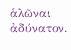ἁλῶναι ἀδύνατον.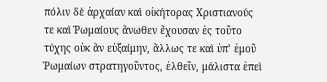πόλιν δὲ ἀρχαίαν καὶ οἰκήτορας Χριστιανούς τε καὶ Ῥωμαίους ἄνωθεν ἔχουσαν ἐς τοῦτο τύχης οὐκ ἂν εὐξαίμην, ἄλλως τε καὶ ὑπ’ ἐμοῦ Ῥωμαίων στρατηγοῦντος, ἐλθεῖν, μάλιστα ἐπεὶ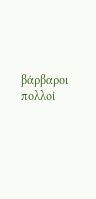βάρβαροι πολλοί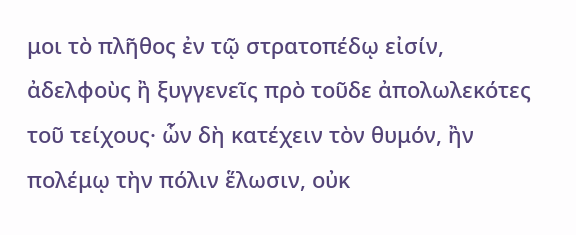μοι τὸ πλῆθος ἐν τῷ στρατοπέδῳ εἰσίν, ἀδελφοὺς ἢ ξυγγενεῖς πρὸ τοῦδε ἀπολωλεκότες τοῦ τείχους· ὧν δὴ κατέχειν τὸν θυμόν, ἢν πολέμῳ τὴν πόλιν ἕλωσιν, οὐκ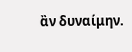ἂν δυναίμην.